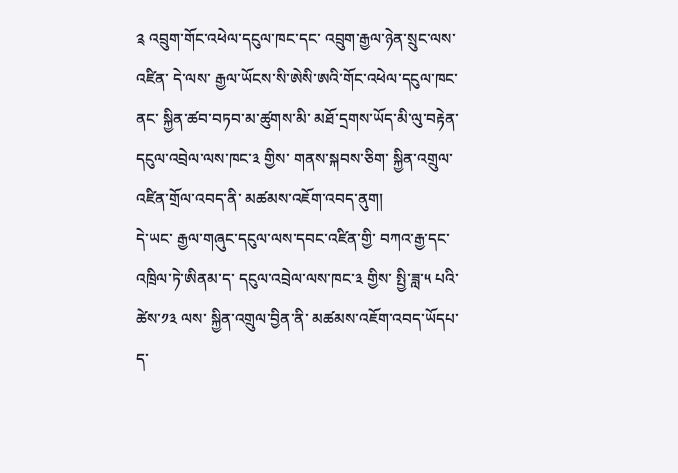༉ འབྲུག་གོང་འཕེལ་དངུལ་ཁང་དང་ འབྲུག་རྒྱལ་ཉེན་སྲུང་ལས་འཛིན་ དེ་ལས་ རྒྱལ་ཡོངས་སི་ཨེསི་ཨའི་གོང་འཕེལ་དངུལ་ཁང་ནང་ སྐྱིན་ཚབ་བཏབ་མ་ཚུགས་མི་ མཐོ་དྲགས་ཡོད་མི་ལུ་བརྟེན་ དངུལ་འབྲེལ་ལས་ཁང་༣ གྱིས་ གནས་སྐབས་ཅིག་ སྐྱིན་འགྲུལ་འཛིན་གྲོལ་འབད་ནི་ མཚམས་འཇོག་འབད་ནུག།
དེ་ཡང་ རྒྱལ་གཞུང་དངུལ་ལས་དབང་འཛིན་གྱི་ བཀའ་རྒྱ་དང་འཁྲིལ་ཏེ་ཨིནམ་ད་ དངུལ་འབྲེལ་ལས་ཁང་༣ གྱིས་ སྤྱི་ཟླ་༥ པའི་ཚེས་༡༣ ལས་ སྐྱིན་འགྲུལ་བྱིན་ནི་ མཚམས་འཇོག་འབད་ཡོདཔ་ད་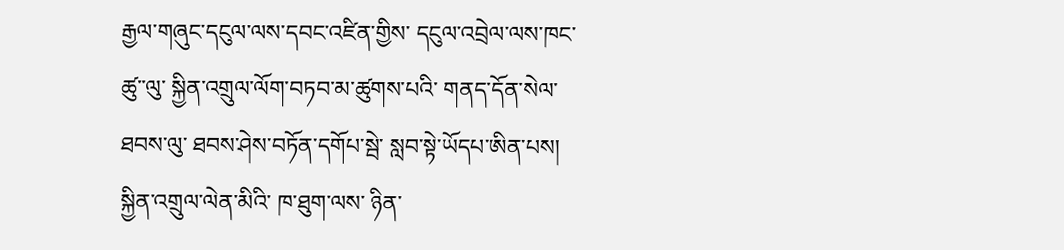རྒྱལ་གཞུང་དངུལ་ལས་དབང་འཛིན་གྱིས་ དངུལ་འབྲེལ་ལས་ཁང་ཚུ་་ལུ་ སྐྱིན་འགྲུལ་ལོག་བཏབ་མ་ཚུགས་པའི་ གནད་དོན་སེལ་ཐབས་ལུ་ ཐབས་ཤེས་བཏོན་དགོཔ་སྦེ་ སླབ་སྟེ་ཡོདཔ་ཨིན་པས།
སྐྱིན་འགྲུལ་ལེན་མིའི་ ཁ་ཐུག་ལས་ ཉིན་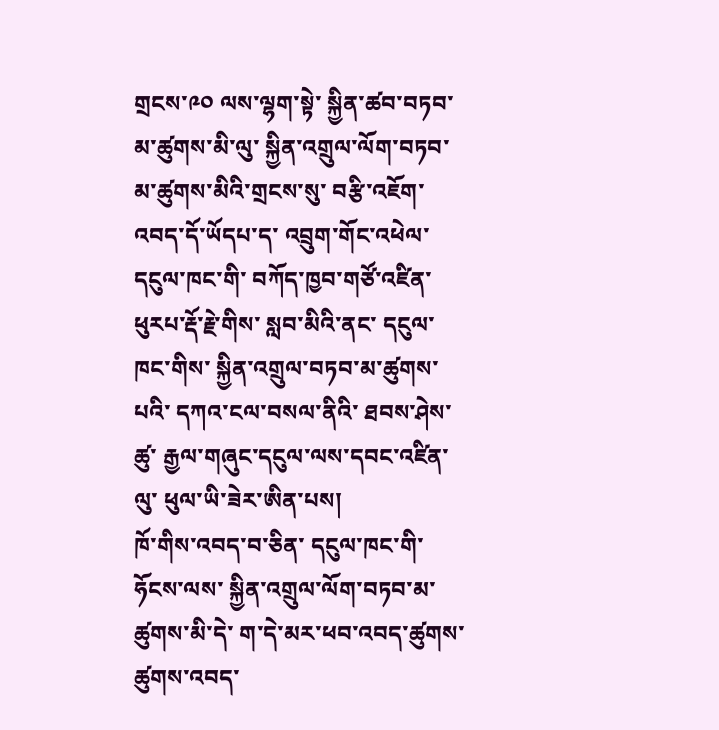གྲངས་༩༠ ལས་ལྷག་སྟེ་ སྐྱིན་ཚབ་བཏབ་མ་ཚུགས་མི་ལུ་ སྐྱིན་འགྲུལ་ལོག་བཏབ་མ་ཚུགས་མིའི་གྲངས་སུ་ བརྩི་འཇོག་འབད་དོ་ཡོདཔ་ད་ འབྲུག་གོང་འཕེལ་དངུལ་ཁང་གི་ བཀོད་ཁྱབ་གཙོ་འཛིན་ ཕུརཔ་རྡོ་རྗེ་གིས་ སླབ་མིའི་ནང་ དངུལ་ཁང་གིས་ སྐྱིན་འགྲུལ་བཏབ་མ་ཚུགས་པའི་ དཀའ་ངལ་བསལ་ནིའི་ ཐབས་ཤེས་ཚུ་ རྒྱལ་གཞུང་དངུལ་ལས་དབང་འཛིན་ལུ་ ཕུལ་ཡི་ཟེར་ཨིན་པས།
ཁོ་གིས་འབད་བ་ཅིན་ དངུལ་ཁང་གི་ཧོངས་ལས་ སྐྱིན་འགྲུལ་ལོག་བཏབ་མ་ཚུགས་མི་དེ་ ག་དེ་མར་ཕབ་འབད་ཚུགས་ཚུགས་འབད་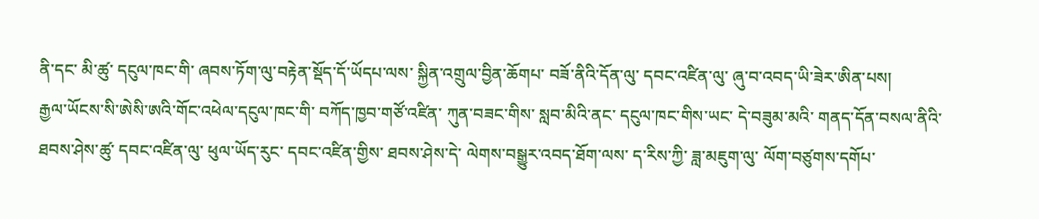ནི་དང་ མི་ཚུ་ དངུལ་ཁང་གི་ ཞབས་ཏོག་ལུ་བརྟེན་སྡོད་དོ་ཡོདཔ་ལས་ སྐྱིན་འགྲུལ་བྱིན་ཆོགཔ་ བཟོ་ནིའི་དོན་ལུ་ དབང་འཛིན་ལུ་ ཞུ་བ་འབད་ཡི་ཟེར་ཨིན་པས།
རྒྱལ་ཡོངས་སི་ཨེསི་ཨའི་གོང་འཕེལ་དངུལ་ཁང་གི་ བཀོད་ཁྱབ་གཙོ་འཛིན་ ཀུན་བཟང་གིས་ སླབ་མིའི་ནང་ དངུལ་ཁང་གིས་ཡང་ དེ་བཟུམ་མའི་ གནད་དོན་བསལ་ནིའི་ ཐབས་ཤེས་ཚུ་ དབང་འཛིན་ལུ་ ཕུལ་ཡོད་རུང་ དབང་འཛིན་གྱིས་ ཐབས་ཤེས་དེ་ ལེགས་བསྒྱུར་འབད་ཐོག་ལས་ ད་རིས་ཀྱི་ ཟླ་མཇུག་ལུ་ ལོག་བཙུགས་དགོཔ་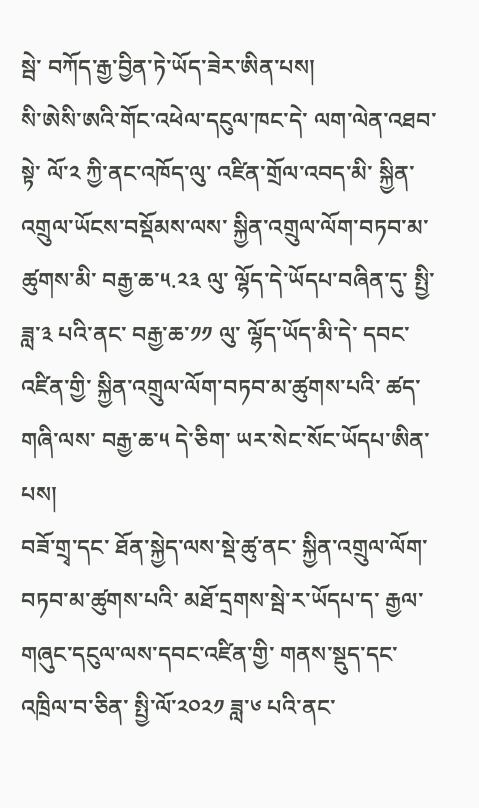སྦེ་ བཀོད་རྒྱ་བྱིན་ཏེ་ཡོད་ཟེར་ཨིན་པས།
སི་ཨེསི་ཨའི་གོང་འཕེལ་དངུལ་ཁང་དེ་ ལག་ལེན་འཐབ་སྟེ་ ལོ་༢ ཀྱི་ནང་འཁོད་ལུ་ འཛིན་གྲོལ་འབད་མི་ སྐྱིན་འགྲུལ་ཡོངས་བསྡོམས་ལས་ སྐྱིན་འགྲུལ་ལོག་བཏབ་མ་ཚུགས་མི་ བརྒྱ་ཆ་༥.༢༣ ལུ་ ལྷོད་དེ་ཡོདཔ་བཞིན་དུ་ སྤྱི་ཟླ་༣ པའི་ནང་ བརྒྱ་ཆ་༡༡ ལུ་ ལྷོད་ཡོད་མི་དེ་ དབང་འཛིན་གྱི་ སྐྱིན་འགྲུལ་ལོག་བཏབ་མ་ཚུགས་པའི་ ཚད་གཞི་ལས་ བརྒྱ་ཆ་༥ དེ་ཅིག་ ཡར་སེང་སོང་ཡོདཔ་ཨིན་པས།
བཟོ་གྲྭ་དང་ ཐོན་སྐྱེད་ལས་སྡེ་ཚུ་ནང་ སྐྱིན་འགྲུལ་ལོག་བཏབ་མ་ཚུགས་པའི་ མཐོ་དྲགས་སྦེ་ར་ཡོདཔ་ད་ རྒྱལ་གཞུང་དངུལ་ལས་དབང་འཛིན་གྱི་ གནས་སྡུད་དང་འཁྲིལ་བ་ཅིན་ སྤྱི་ལོ་༢༠༢༡ ཟླ་༦ པའི་ནང་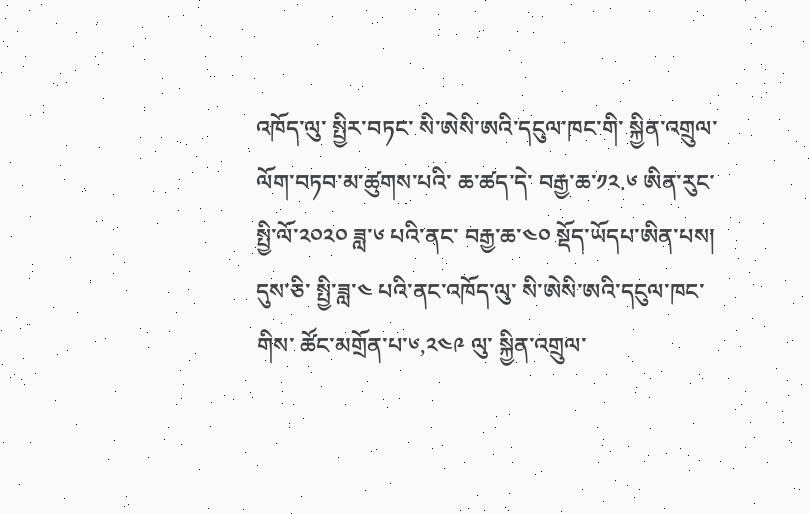འཁོད་ལུ་ སྤྱིར་བཏང་ སི་ཨེསི་ཨའི་དངུལ་ཁང་གི་ སྐྱིན་འགྲུལ་ལོག་བཏབ་མ་ཚུགས་པའི་ ཆ་ཚད་དེ་ བརྒྱ་ཆ་༡༢.༦ ཨིན་རུང་ སྤྱི་ལོ་༢༠༢༠ ཟླ་༦ པའི་ནང་ བརྒྱ་ཆ་༤༠ སྡོད་ཡོདཔ་ཨིན་པས།
དུས་ཅི་ སྤྱི་ཟླ་༤ པའི་ནང་འཁོད་ལུ་ སི་ཨེསི་ཨའི་དངུལ་ཁང་གིས་ ཚོང་མགྲོན་པ་༦,༢༤༩ ལུ་ སྐྱིན་འགྲུལ་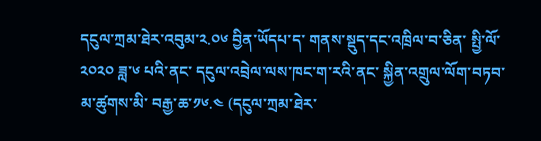དངུལ་ཀྲམ་ཐེར་འབུམ་༢.༠༦ བྱིན་ཡོདཔ་ད་ གནས་སྡུད་དང་འཁྲིལ་བ་ཅིན་ སྤྱི་ལོ་༢༠༢༠ ཟླ་༦ པའི་ནང་ དངུལ་འབྲེལ་ལས་ཁང་ག་རའི་ནང་ སྐྱིན་འགྲུལ་ལོག་བཏབ་མ་ཚུགས་མི་ བརྒྱ་ཆ་༡༦.༤ (དངུལ་ཀྲམ་ཐེར་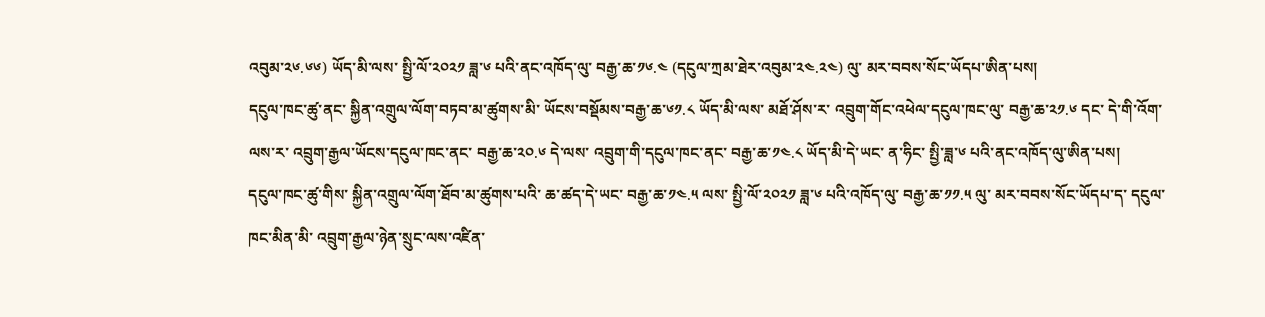འབུམ་༢༦.༦༦) ཡོད་མི་ལས་ སྤྱི་ལོ་༢༠༢༡ ཟླ་༦ པའི་ནང་འཁོད་ལུ་ བརྒྱ་ཆ་༡༦.༤ (དངུལ་ཀྲམ་ཐེར་འབུམ་༢༤.༢༤) ལུ་ མར་བབས་སོང་ཡོདཔ་ཨིན་པས།
དངུལ་ཁང་ཚུ་ནང་ སྐྱིན་འགྲུལ་ལོག་བཏབ་མ་ཚུགས་མི་ ཡོངས་བསྡོམས་བརྒྱ་ཆ་༦༡.༨ ཡོད་མི་ལས་ མཐོ་ཤོས་ར་ འབྲུག་གོང་འཕེལ་དངུལ་ཁང་ལུ་ བརྒྱ་ཆ་༢༡.༦ དང་ དེ་གི་འོག་ལས་ར་ འབྲུག་རྒྱལ་ཡོངས་དངུལ་ཁང་ནང་ བརྒྱ་ཆ་༢༠.༦ དེ་ལས་ འབྲུག་གི་དངུལ་ཁང་ནང་ བརྒྱ་ཆ་༡༤.༨ ཡོད་མི་དེ་ཡང་ ན་ཧིང་ སྤྱི་ཟླ་༦ པའི་ནང་འཁོད་ལུ་ཨིན་པས།
དངུལ་ཁང་ཚུ་གིས་ སྐྱིན་འགྲུལ་ལོག་ཐོབ་མ་ཚུགས་པའི་ ཆ་ཚད་དེ་ཡང་ བརྒྱ་ཆ་༡༤.༥ ལས་ སྤྱི་ལོ་༢༠༢༡ ཟླ་༦ པའི་འཁོད་ལུ་ བརྒྱ་ཆ་༡༡.༥ ལུ་ མར་བབས་སོང་ཡོདཔ་ད་ དངུལ་ཁང་མིན་མི་ འབྲུག་རྒྱལ་ཉེན་སྲུང་ལས་འཛིན་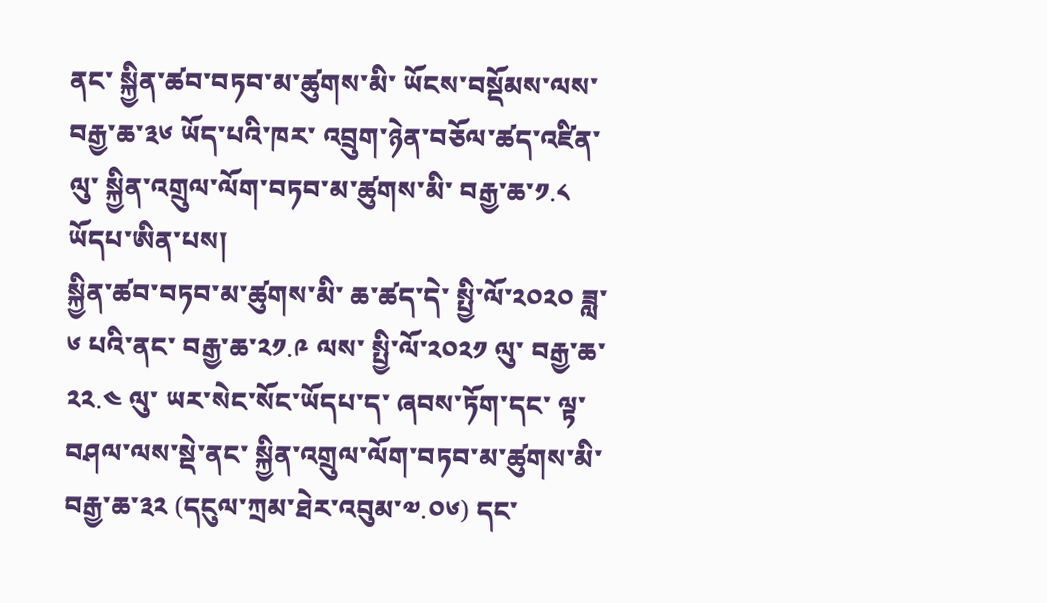ནང་ སྐྱིན་ཚབ་བཏབ་མ་ཚུགས་མི་ ཡོངས་བསྡོམས་ལས་ བརྒྱ་ཆ་༣༦ ཡོད་པའི་ཁར་ འབྲུག་ཉེན་བཅོལ་ཚད་འཛིན་ལུ་ སྐྱིན་འགྲུལ་ལོག་བཏབ་མ་ཚུགས་མི་ བརྒྱ་ཆ་༡.༨ ཡོདཔ་ཨིན་པས།
སྐྱིན་ཚབ་བཏབ་མ་ཚུགས་མི་ ཆ་ཚད་དེ་ སྤྱི་ལོ་༢༠༢༠ ཟླ་༦ པའི་ནང་ བརྒྱ་ཆ་༢༡.༩ ལས་ སྤྱི་ལོ་༢༠༢༡ ལུ་ བརྒྱ་ཆ་༢༢.༤ ལུ་ ཡར་སེང་སོང་ཡོདཔ་ད་ ཞབས་ཏོག་དང་ ལྟ་བཤལ་ལས་སྡེ་ནང་ སྐྱིན་འགྲུལ་ལོག་བཏབ་མ་ཚུགས་མི་ བརྒྱ་ཆ་༣༢ (དངུལ་ཀྲམ་ཐེར་འབུམ་༧.༠༦) དང་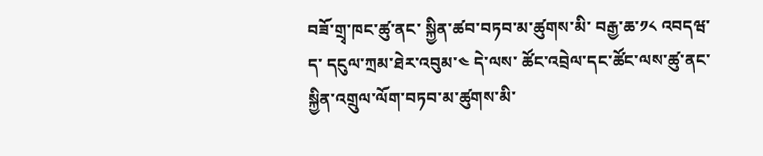བཟོ་གྲྭ་ཁང་ཚུ་ནང་ སྐྱིན་ཚབ་བཏབ་མ་ཚུགས་མི་ བརྒྱ་ཆ་༡༨ འབདཝ་ད་ དངུལ་ཀྲམ་ཐེར་འབུམ་༤ དེ་ལས་ ཚོང་འབྲེལ་དང་ཚོང་ལས་ཚུ་ནང་ སྐྱིན་འགྲུལ་ལོག་བཏབ་མ་ཚུགས་མི་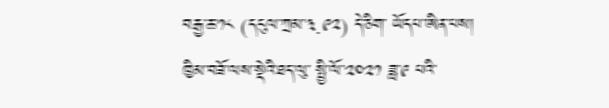བརྒྱ་ཆ་༡༨ (དངུལ་ཀྲམ་༣.༩༢) དེ་ཅིག་ ཡོདཔ་ཨིན་པས།
ཁྱིམ་བཟོ་ལས་སྡེའི་ཐད་ལུ་ སྤྱི་ལོ་༢༠༢༡ ཟླ་༩ པའི་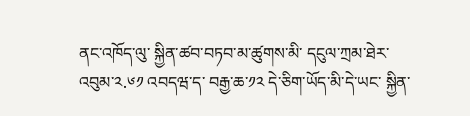ནང་འཁོད་ལུ་ སྐྱིན་ཚབ་བཏབ་མ་ཚུགས་མི་ དངུལ་ཀྲམ་ཐེར་འབུམ་༢.༦༡ འབདཝ་ད་ བརྒྱ་ཆ་༡༢ དེ་ཅིག་ཡོད་མི་དེ་ཡང་ སྐྱིན་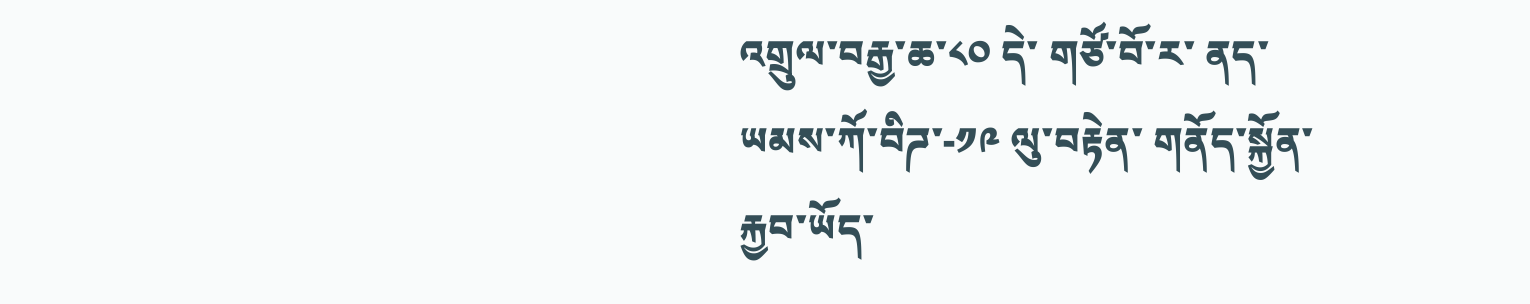འགྲུལ་བརྒྱ་ཆ་༨༠ དེ་ གཙོ་བོ་ར་ ནད་ཡམས་ཀོ་བིཌ་-༡༩ ལུ་བརྟེན་ གནོད་སྐྱོན་རྐྱབ་ཡོད་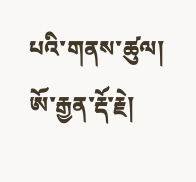པའི་གནས་ཚུལ།
ཨོ་རྒྱན་རྡོ་རྗེ།